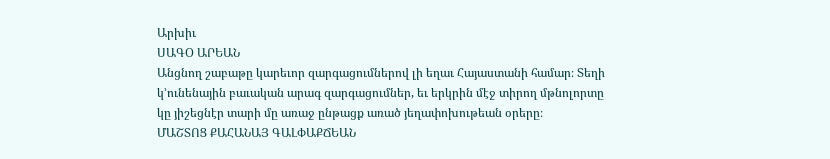Արխիւ
ՍԱԳՕ ԱՐԵԱՆ
Անցնող շաբաթը կարեւոր զարգացումներով լի եղաւ Հայաստանի համար։ Տեղի կ՚ունենային բաւական արագ զարգացումներ, եւ երկրին մէջ տիրող մթնոլորտը կը յիշեցնէր տարի մը առաջ ընթացք առած յեղափոխութեան օրերը։
ՄԱՇՏՈՑ ՔԱՀԱՆԱՅ ԳԱԼՓԱՔՃԵԱՆ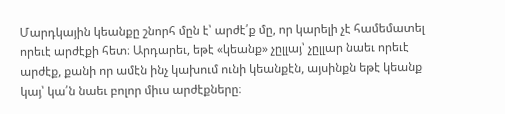Մարդկային կեանքը շնորհ մըն է՝ արժէ՛ք մը, որ կարելի չէ համեմատել որեւէ արժէքի հետ։ Արդարեւ, եթէ «կեանք» չըլլայ՝ չըլլար նաեւ որեւէ արժէք, քանի որ ամէն ինչ կախում ունի կեանքէն, այսինքն եթէ կեանք կայ՝ կա՛ն նաեւ բոլոր միւս արժէքները։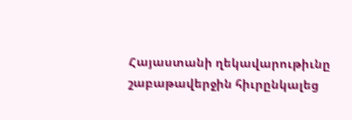Հայաստանի ղեկավարութիւնը շաբաթավերջին հիւրընկալեց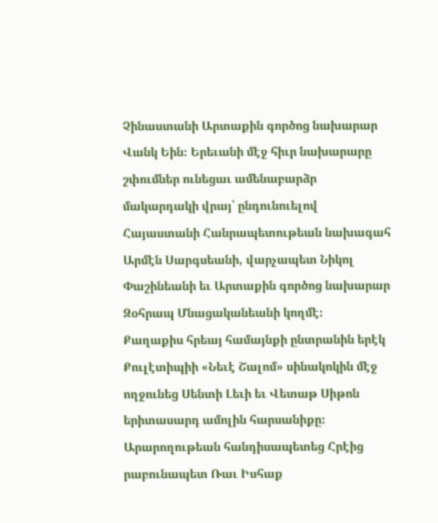Չինաստանի Արտաքին գործոց նախարար Վանկ Եին։ Երեւանի մէջ հիւր նախարարը շփումներ ունեցաւ ամենաբարձր մակարդակի վրայ՝ ընդունուելով Հայաստանի Հանրապետութեան նախագահ Արմէն Սարգսեանի, վարչապետ Նիկոլ Փաշինեանի եւ Արտաքին գործոց նախարար Զօհրապ Մնացականեանի կողմէ։
Քաղաքիս հրեայ համայնքի ընտրանին երէկ Քուլէտիպիի «Նեւէ Շալոմ» սինակոկին մէջ ողջունեց Սենտի Լեւի եւ Վետաթ Սիթոն երիտասարդ ամոլին հարսանիքը։ Արարողութեան հանդիսապետեց Հրէից րաբունապետ Ռաւ Իսհաք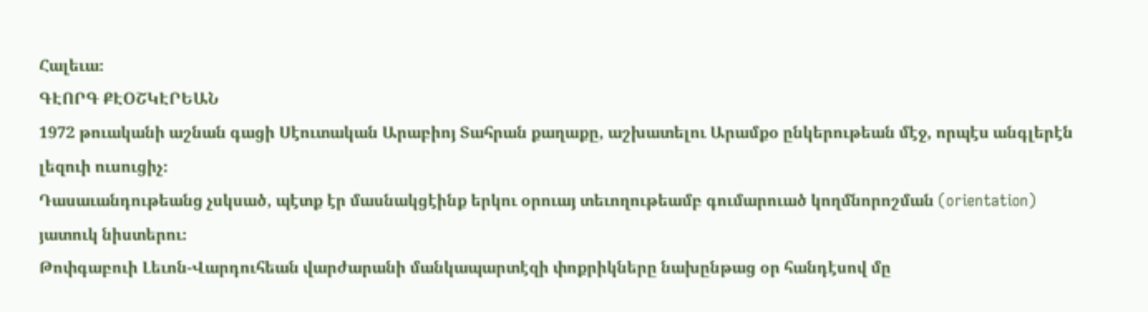Հալեւա։
ԳԷՈՐԳ ՔԷՕՇԿԷՐԵԱՆ
1972 թուականի աշնան գացի Սէուտական Արաբիոյ Տահրան քաղաքը, աշխատելու Արամքօ ընկերութեան մէջ, որպէս անգլերէն լեզուի ուսուցիչ։
Դասաւանդութեանց չսկսած, պէտք էր մասնակցէինք երկու օրուայ տեւողութեամբ գումարուած կողմնորոշման (orientation) յատուկ նիստերու։
Թոփգաբուի Լեւոն-Վարդուհեան վարժարանի մանկապարտէզի փոքրիկները նախընթաց օր հանդէսով մը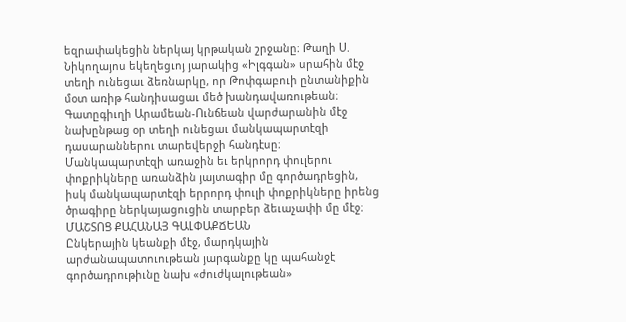եզրափակեցին ներկայ կրթական շրջանը։ Թաղի Ս. Նիկողայոս եկեղեցւոյ յարակից «Իլգգան» սրահին մէջ տեղի ունեցաւ ձեռնարկը, որ Թոփգաբուի ընտանիքին մօտ առիթ հանդիսացաւ մեծ խանդավառութեան։
Գատըգիւղի Արամեան-Ունճեան վարժարանին մէջ նախընթաց օր տեղի ունեցաւ մանկապարտէզի դասարաններու տարեվերջի հանդէսը։ Մանկապարտէզի առաջին եւ երկրորդ փուլերու փոքրիկները առանձին յայտագիր մը գործադրեցին, իսկ մանկապարտէզի երրորդ փուլի փոքրիկները իրենց ծրագիրը ներկայացուցին տարբեր ձեւաչափի մը մէջ։
ՄԱՇՏՈՑ ՔԱՀԱՆԱՅ ԳԱԼՓԱՔՃԵԱՆ
Ընկերային կեանքի մէջ, մարդկային արժանապատուութեան յարգանքը կը պահանջէ գործադրութիւնը նախ «ժուժկալութեան»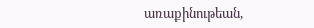առաքինութեան,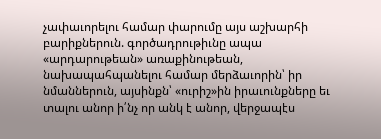չափաւորելու համար փարումը այս աշխարհի բարիքներուն. գործադրութիւնը ապա «արդարութեան» առաքինութեան, նախապահպանելու համար մերձաւորին՝ իր նմաններուն, այսինքն՝ «ուրիշ»ին իրաւունքները եւ տալու անոր ի՛նչ որ անկ է անոր, վերջապէս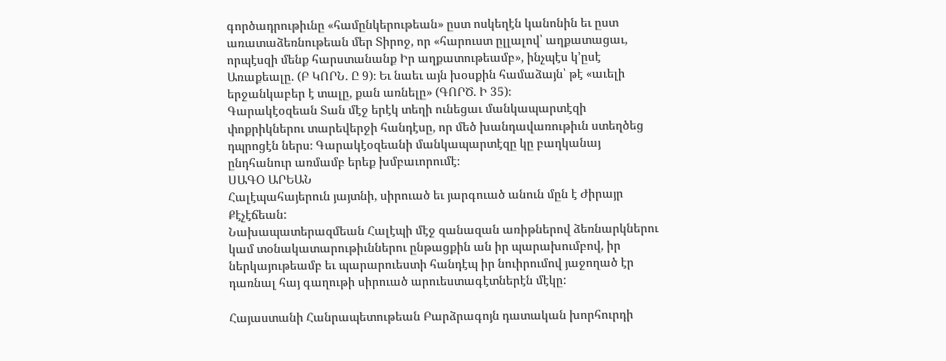գործադրութիւնը «համընկերութեան» ըստ ոսկեղէն կանոնին եւ ըստ առատաձեռնութեան մեր Տիրոջ, որ «հարուստ ըլլալով՝ աղքատացաւ, որպէսզի մենք հարստանանք Իր աղքատութեամբ», ինչպէս կ՚ըսէ Առաքեալը. (Բ ԿՈՐՆ. Ը 9)։ Եւ նաեւ այն խօսքին համաձայն՝ թէ «աւելի երջանկաբեր է տալը, քան առնելը» (ԳՈՐԾ. Ի 35)։
Գարակէօզեան Տան մէջ երէկ տեղի ունեցաւ մանկապարտէզի փոքրիկներու տարեվերջի հանդէսը, որ մեծ խանդավառութիւն ստեղծեց դպրոցէն ներս։ Գարակէօզեանի մանկապարտէզը կը բաղկանայ ընդհանուր առմամբ երեք խմբաւորումէ։
ՍԱԳՕ ԱՐԵԱՆ
Հալէպահայերուն յայտնի, սիրուած եւ յարգուած անուն մըն է Ժիրայր Քէչէճեան:
Նախապատերազմեան Հալէպի մէջ զանազան առիթներով ձեռնարկներու կամ տօնակատարութիւններու ընթացքին ան իր պարախումբով, իր ներկայութեամբ եւ պարարուեստի հանդէպ իր նուիրումով յաջողած էր դառնալ հայ գաղութի սիրուած արուեստագէտներէն մէկը:

Հայաստանի Հանրապետութեան Բարձրագոյն դատական խորհուրդի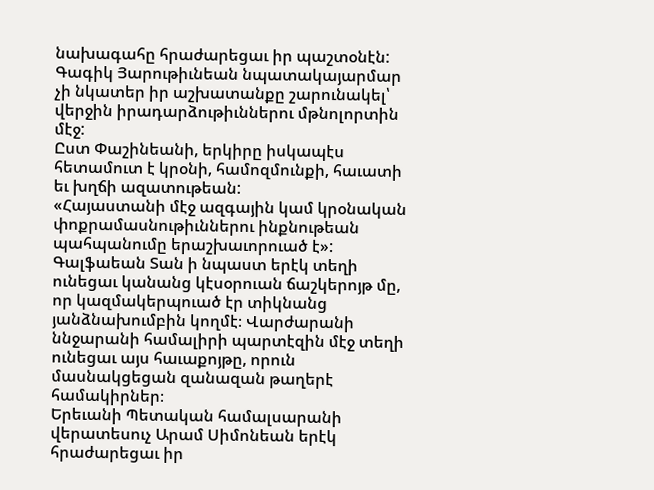նախագահը հրաժարեցաւ իր պաշտօնէն:
Գագիկ Յարութիւնեան նպատակայարմար չի նկատեր իր աշխատանքը շարունակել՝ վերջին իրադարձութիւններու մթնոլորտին մէջ:
Ըստ Փաշինեանի, երկիրը իսկապէս հետամուտ է կրօնի, համոզմունքի, հաւատի եւ խղճի ազատութեան:
«Հայաստանի մէջ ազգային կամ կրօնական փոքրամասնութիւններու ինքնութեան պահպանումը երաշխաւորուած է»:
Գալֆաեան Տան ի նպաստ երէկ տեղի ունեցաւ կանանց կէսօրուան ճաշկերոյթ մը, որ կազմակերպուած էր տիկնանց յանձնախումբին կողմէ։ Վարժարանի ննջարանի համալիրի պարտէզին մէջ տեղի ունեցաւ այս հաւաքոյթը, որուն մասնակցեցան զանազան թաղերէ համակիրներ։
Երեւանի Պետական համալսարանի վերատեսուչ Արամ Սիմոնեան երէկ հրաժարեցաւ իր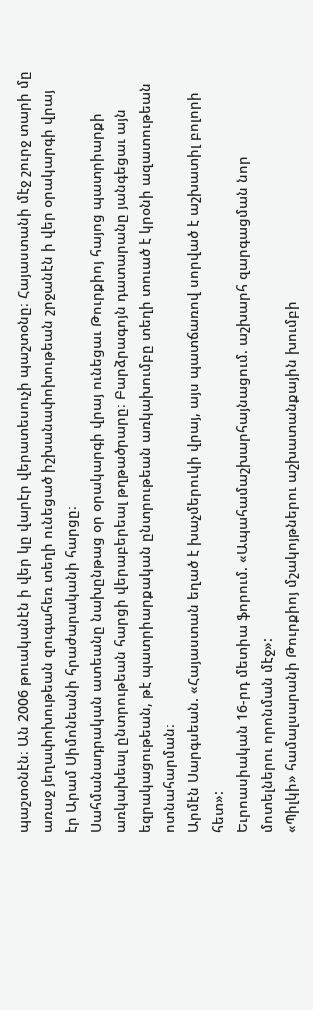պաշտօնէն։ Ան 2006 թուականէն ի վեր կը վարէր վերատեսուչի պաշտօնը։ Հայաստանի մէջ շուրջ տարի մը առաջ յեղափոխութեան զուգահեռ տեղի ունեցած իշխանափոխութեան շրջանէն ի վեր օրակարգի վրայ էր Արամ Սիմոնեանի հրաժարականի հարցը։
Սահմանադրական ատեանը նախընթաց օր օրակարգի վրայ ունեցաւ Թուրքիոյ հայոց պատրիարքի առկախեալ ընտրութեան հարցի վերաբերեալ թղթածրարը։ Բարձրագոյն դատարանը յանգեցաւ այն եզրակացութեան, թէ պատրիարքական ընտրութեան առկախումբը տեղի տուած է կրօնի ազատութեան ոտնահարման։
Արմէն Սարգսեան. «Հայաստան եղած է խաչմերուկի վրայ, այս պատճառով սորված է աշխատիլ բոլորի հետ»:
Եւրոասիական 16-րդ մետիա ֆորում. «Ապահամաշխարհայնացում. աշխարհ զարգացման նոր մոտելներու որոնման մէջ»:
«Պիլկի» համալսարանի Թուրքիոյ մշակոյթներու աշխատանքային խումբի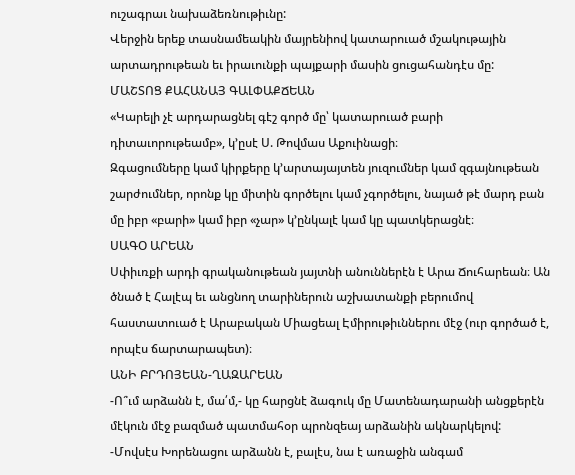ուշագրաւ նախաձեռնութիւնը:
Վերջին երեք տասնամեակին մայրենիով կատարուած մշակութային արտադրութեան եւ իրաւունքի պայքարի մասին ցուցահանդէս մը:
ՄԱՇՏՈՑ ՔԱՀԱՆԱՅ ԳԱԼՓԱՔՃԵԱՆ
«Կարելի չէ արդարացնել գէշ գործ մը՝ կատարուած բարի դիտաւորութեամբ», կ՚ըսէ Ս. Թովմաս Աքուինացի։
Զգացումները կամ կիրքերը կ՚արտայայտեն յուզումներ կամ զգայնութեան շարժումներ, որոնք կը միտին գործելու կամ չգործելու, նայած թէ մարդ բան մը իբր «բարի» կամ իբր «չար» կ՚ընկալէ կամ կը պատկերացնէ։
ՍԱԳՕ ԱՐԵԱՆ
Սփիւռքի արդի գրականութեան յայտնի անուններէն է Արա Ճուհարեան։ Ան ծնած է Հալէպ եւ անցնող տարիներուն աշխատանքի բերումով հաստատուած է Արաբական Միացեալ Էմիրութիւններու մէջ (ուր գործած է, որպէս ճարտարապետ)։
ԱՆԻ ԲՐԴՈՅԵԱՆ-ՂԱԶԱՐԵԱՆ
-Ո՞ւմ արձանն է, մա՛մ,- կը հարցնէ ձագուկ մը Մատենադարանի անցքերէն մէկուն մէջ բազմած պատմահօր պրոնզեայ արձանին ակնարկելով:
-Մովսէս Խորենացու արձանն է, բալէս, նա է առաջին անգամ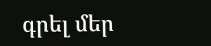գրել մեր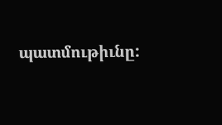պատմութիւնը: